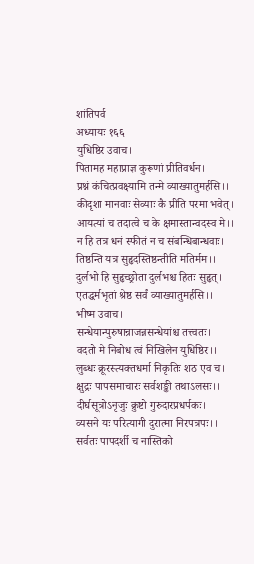शांतिपर्व
अध्यायः १६६
युधिष्ठिर उवाच।
पितामह महाप्राज्ञ कुरूणां प्रीतिवर्धन।
प्रश्नं कंचित्प्रवक्ष्यामि तन्मे व्याख्यातुमर्हसि।।
कीदृशा मानवाः सेव्याः कै प्रीति परमा भवेत्।
आयत्यां च तदात्वे च के क्षमास्तान्वदस्व मे।।
न हि तत्र धनं स्फीतं न च संबन्धिबान्धवाः।
तिष्ठन्ति यत्र सुहृदस्तिष्ठन्तीति मतिर्मम।।
दुर्लभो हि सुहृच्छ्रोता दुर्लभश्च हितः सुहृत्।
एतद्धर्मभृतां श्रेष्ठ सर्वं व्याख्यातुमर्हसि।।
भीष्म उवाच।
सन्धेयान्पुरुषान्राजन्नसन्धेयांश्च तत्त्वतः।
वदतो मे निबोध त्वं निखिलेन युधिष्ठिर।।
लुब्धः क्रूरस्त्यक्तधर्मा निकृतिः शठ एव च।
क्षुद्रः पापसमाचारः सर्वशङ्की तथाऽलसः।।
दीर्घसूत्रोऽनृजुः क्रुष्टो गुरुदारप्रधर्पकः।
व्यसने यः परित्यागी दुरात्मा निरपत्रपः।।
सर्वतः पापदर्शी च नास्तिको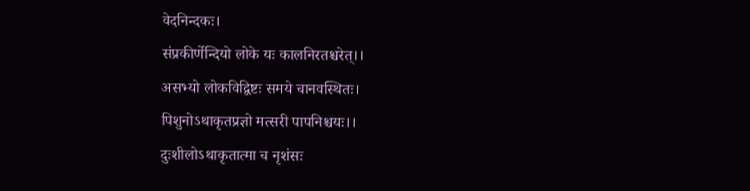वेदनिन्दकः।
संप्रकीर्णेन्दियो लोके यः कालनिरतश्चरेत्।।
असभ्यो लोकविद्विष्टः समये चानवस्थितः।
पिशुनोऽथाकृतप्रज्ञो मत्सरी पापनिश्चयः।।
दुःशीलोऽथाकृतात्मा च नृशंसः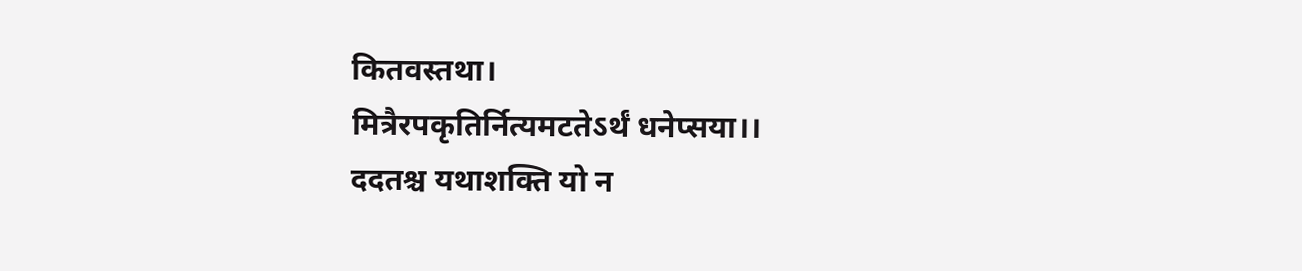कितवस्तथा।
मित्रैरपकृतिर्नित्यमटतेऽर्थं धनेप्सया।।
ददतश्च यथाशक्ति यो न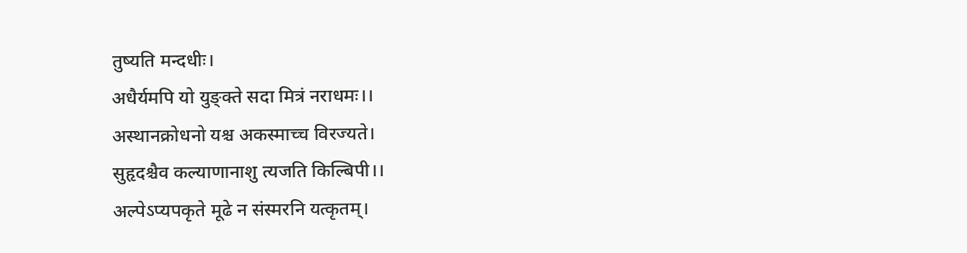तुष्यति मन्दधीः।
अधैर्यमपि यो युङ्क्ते सदा मित्रं नराधमः।।
अस्थानक्रोधनो यश्च अकस्माच्च विरज्यते।
सुहृदश्चैव कल्याणानाशु त्यजति किल्बिपी।।
अल्पेऽप्यपकृते मूढे न संस्मरनि यत्कृतम्।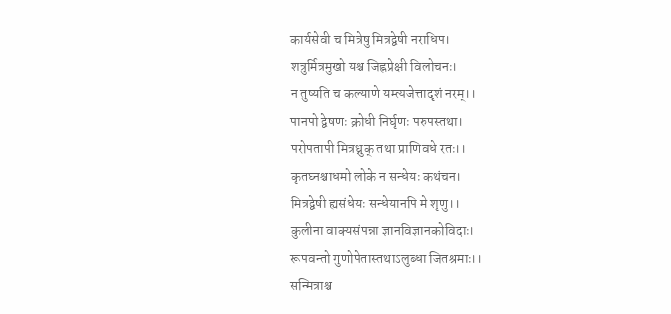कार्यसेवी च मित्रेषु मित्रद्वेषी नराधिप।
शत्रुर्मित्रमुखो यश्च जिह्नप्रेक्षी विलोचनः।
न तुष्यति च कल्याणे यम्त्यजेत्तादृशं नरम्।।
पानपो द्वेषणः क्रोधी निर्घृणः परुपस्तथा।
परोपतापी मित्रध्रुक् तथा प्राणिवधे रतः।।
कृतघ्नश्चाधमो लोके न सन्धेयः कथंचन।
मित्रद्वेषी ह्यसंधेयः सन्धेयानपि मे शृणु।।
कुलीना वाक्यसंपन्ना ज्ञानविज्ञानकोविदाः।
रूपवन्तो गुणोपेतास्तथाऽलुब्धा जितश्रमाः।।
सन्मित्राश्च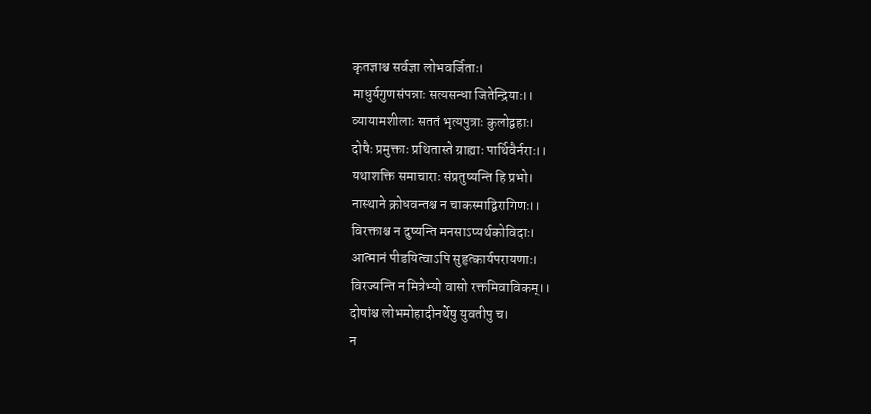कृतज्ञाश्च सर्वज्ञा लोभवर्जिताः।
माधुर्यगुणसंपन्नाः सत्यसन्धा जितेन्द्रियाः।।
व्यायामशीलाः सततं भृत्यपुत्राः कुलोद्वहाः।
दोषैः प्रमुक्ताः प्रथितास्ते ग्राह्याः पार्थिवैर्नराः।।
यथाशक्ति समाचाराः संप्रतुष्यन्ति हि प्रभो।
नास्थाने क्रोधवन्तश्च न चाकस्माद्विरागिणः।।
विरक्ताश्च न दुष्यन्ति मनसाऽप्यर्थकोविदाः।
आत्मानं पीडयित्वाऽपि सुहृत्कार्यपरायणाः।
विरज्यन्ति न मित्रेभ्यो वासो रक्तमिवाविकम्।।
दोषांश्च लोभमोहादीनर्थेषु युवतीपु च।
न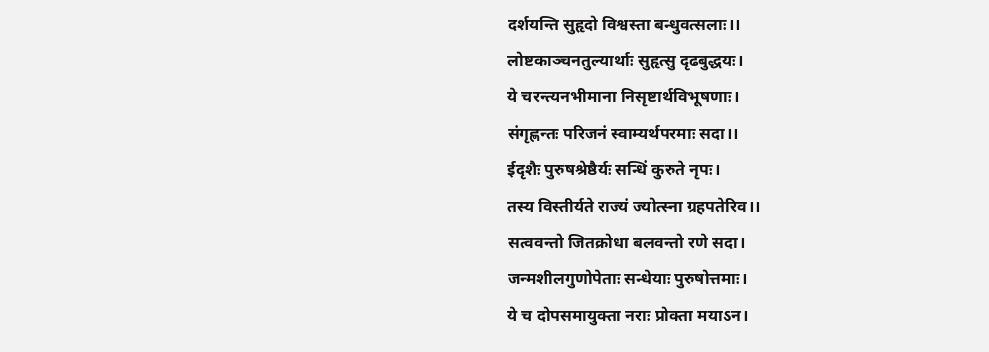दर्शयन्ति सुहृदो विश्वस्ता बन्धुवत्सलाः।।
लोष्टकाञ्चनतुल्यार्थाः सुहृत्सु दृढबुद्धयः।
ये चरन्त्यनभीमाना निसृष्टार्थविभूषणाः।
संगृह्णन्तः परिजनं स्वाम्यर्थपरमाः सदा।।
ईदृशैः पुरुषश्रेष्ठैर्यः सन्धिं कुरुते नृपः।
तस्य विस्तीर्यते राज्यं ज्योत्स्ना ग्रहपतेरिव।।
सत्ववन्तो जितक्रोधा बलवन्तो रणे सदा।
जन्मशीलगुणोपेताः सन्धेयाः पुरुषोत्तमाः।
ये च दोपसमायुक्ता नराः प्रोक्ता मयाऽन।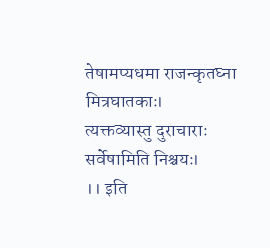तेषामप्यधमा राजन्कृतघ्ना मित्रघातकाः।
त्यक्तव्यास्तु दुराचाराः सर्वेषामिति निश्चयः।
।। इति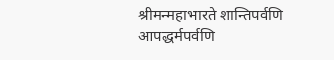श्रीमन्महाभारते शान्तिपर्वणि
आपद्धर्मपर्वणि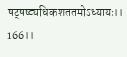षट्षष्ट्यधिकशततमोऽध्यायः।। 166।।